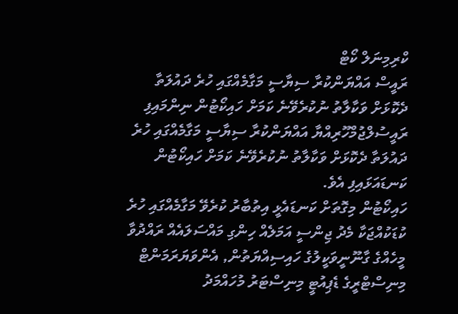ކްރިމިނަލް ކޯޓް
ރައީސް އައްޔަންކުރާ ސިޔާސީ މަގާމެއްގައި ހުރެ ދައުލަތާ ދެކޮޅަށް ވަކާލާތު ނުކުރެވޭނެ ކަމަށް ހައިކޯޓުން ނިންމައިފި
ރައީސުލްޖުމްހޫރިއްޔާ އައްޔަންކުރާ ސިޔާސީ މަގާމެއްގައި ހުރެ ދައުލަތާ ދެކޮޅަށް ވަކާލާތު ނުކުރެވޭނެ ކަމަށް ހައިކޯޓުން ކަނޑައަޅައިފި އެވެ.
ހައިކޯޓުން މިގޮތަށް ކަނޑައެޅީ އިތުބާރު ކުރެވޭ މަގާމެއްގައި ހުރެ ކުޑަކުއްޖަކާ މެދު ޖިންސީ އަމަލެއް ހިންގި މައްސަލައެއް ރައްދުވާ މީހެއްގެ ގާނޫނީވަކީލުގެ ހައިސިއްޔަތުން, އެންވަޔަރަމަންޓް މިނިސްޓްރީގެ ޑެޕިއުޓީ މިނިސްޓަރު މުހައްމަދު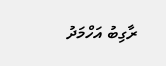ރާގިބު އަހްމަދު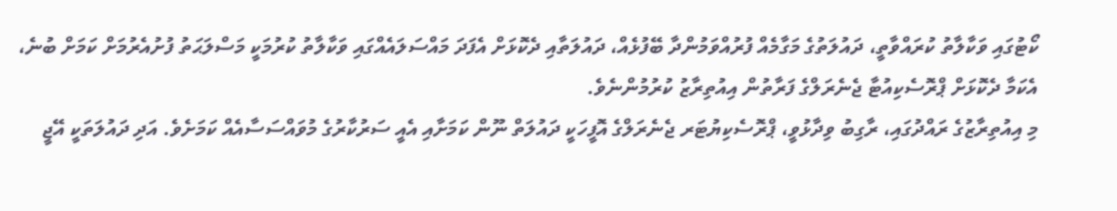ކޯޓުގައި ވަކާލާތު ކުރައްވާތީ، ދައުލަތުގެ މަގާމެއް ފުރުއްވަމުންދާ ބޭފުޅެއް، ދައުލަތާއި ދެކޮޅަށް އެފަދަ މައްސަލައެއްގައި ވަކާލާތު ކުރުމަކީ މަސްލަޙަތު ފުށުއެރުމަށް ކަމަށް ބުނެ، އެކަމާ ދެކޮޅަށް ޕްރޮސެކިއުޓާ ޖެނެރަލްގެ ފަރާތުން އިއުތިރާޒު ކުރުމުންނެވެ.
މި އިއުތިރާޒުގެ ރައްދުގައި، ރާގިބު ވިދާޅުވީ، ޕްރޮސެކިޔުޓަރ ޖެނެރަލްގެ އޮފީހަކީ ދައުލަތް ނޫން ކަމަށާއި އެއީ ސަރުކާރުގެ މުވައްސަސާއެއް ކަމަށެވެ. އަދި ދައުލަތަކީ އޭޖީ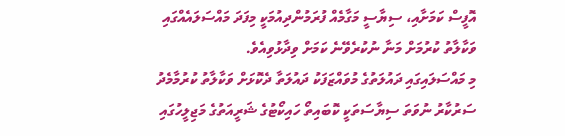އޮފީސް ކަމަށާއި، ސިޔާސީ މަގާމެއް ފުރަމުންދިއުމަކީ މިފަދަ މައްސަލައެއްގައި ވަކާލާތު ކުރުމަށް މަނާ ނުކުރެވޭނެ ކަމަށް ވިދާޅުވިއެވެ.
މި މައްސަލައިގައި ދައުލަތުގެ މުވައްޒަފަކު ދައުލަތާ ދެކޮޅަށް ވަކާލާތު ކުރުމާމެދު ސަރުކާރު ނުވަތަ ސިޔާސަތަކީ ކޮބައިތޯ ހައިކޯޓުގެ ޝަރީއަތުގެ މަޖިލީހުގައި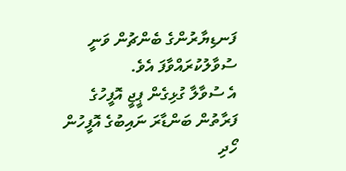ފަނޑިޔާރުންގެ ބެންޗުން ވަނީ ސުވާލުކުރައްވާފަ އެވެ.
އެ ސުވާލާ ގުޅިގެން ޕީޖީ އޮފީހުގެ ފަރާތުން ބަންޑާރަ ނައިބުގެ އޮފީހުން ހޯދި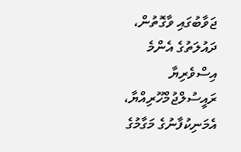ޖަވާބުގައި ވާގޮތުން، ދައުލަތުގެ އެންމެ އިސްވެރިޔާ ރައީސުލްޖުމްހޫރިއްޔާ، އެމަނިކުފާނުގެ މަގާމުގެ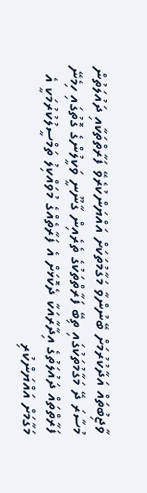ވާޖިބުތައް އަދާކުރުމަށް ބޭނުންވާ މަގާމުތަކަށް އައްޔަންކުރެވޭ ފަރާތްތަކާއި ދައުލަތުން މުސާރަ ދޭ މަގާމުތަކުގައި ތިބޭ ފަރާތްތަކުގެ ތެރެއިން ގާނޫނީ ވަކީލުންގެ ގޮތުގައި ހިމެނޭ ފަރާތްތައް ދައުލަތުގެ އިދާރާއަކާ ދެކޮޅަށް އެ ފަރާތެއްގެ މުވައްކިލު ތަމްސީލުކުރުމަކީ އެ މަގާމަށް އައްޔަންކުރި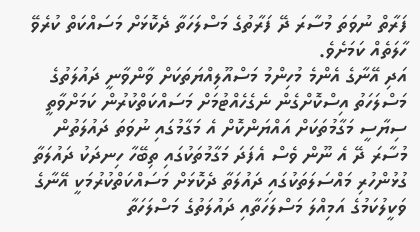ފަރާތް ނުވަތަ މުސާރަ ދޭ ފަރާތުގެ މަސްލަހަތާ ދެކޮޅަށް މަސައްކަތް ކުރެވޭ ހާލަތެއް ކަމަށެވެ.
އަދި އޭނާގެ އެންމެ މުހިންމު މަސްއޫލިއްޔަތަކަށް ވާންވާނީ ދައުލަތުގެ މަސްލަހަތު އިސްކޮށްގެން ނެގެހެއްޓުމަށް މަސައްކަތްކުރުން ކަމަށްވާތީ ސިޔާސީ މަގާމުތަކަށް އައްޔަންކޮށް އެ މަގާމުގައި ނުވަތަ ދައުލަތުން މުސާރަ ދޭ އެ ނޫން ވެސް އެފަދަ މަގާމުތަކުގައި ތިބޭހާ ހިނދަކު ދައުލަތާ ގުޅުންހުރި މައްސަލަތަކުގައި ދައުލަތާ ދެކޮޅަށް މަސައްކަތްކުރުމަކީ އޭނާގެ ވަކީލުކަމުގެ އަމިއްލަ މަސްލަހަތާއި ދައުލަތުގެ މަސްލަހަތާ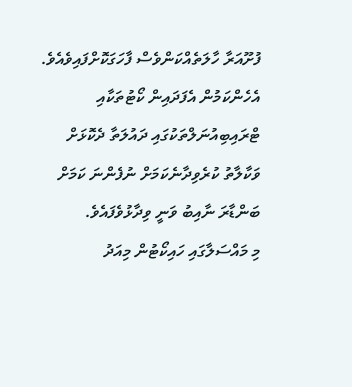ފުށޫއަރާ ހާލަތެއްކަންވެސް ފާހަގަކޮށްފައިވެއެވެ.
އެހެންކަމުން އެފަދައިން ކޯޓުތަކާއި ޓްރައިބިއުނަލްތަކުގައި ދައުލަތާ ދެކޮޅަށް ވަކާލާތު ކުރެވިދާނެކަމަށް ނުފެންނަ ކަމަށް ބަންޑާރަ ނާއިބު ވަނީ ވިދާޅުވެފައެވެ.
މި މައްސަލާގައި ހައިކޯޓުން މިއަދު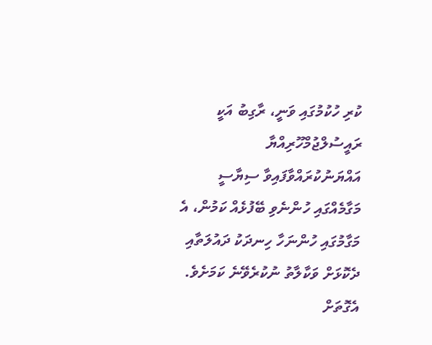ކުރި ހުކުމުގައި ވަނީ، ރާގިބު އަކީ ރައީސުލްޖުމްހޫރިއްޔާ އައްޔަނުކުރައްވާފައިވާ ސިޔާސީ މަގާމެއްގައި ހުންނެވި ބޭފުޅެއް ކަމުން، އެ މަގާމުގައި ހުންނަހާ ހިނދަކު ދައުލަތާއި ދެކޮޅަށް ވަކާލާތު ނުކުރެވޭނެ ކަމަށެވެ. އެގޮތަށް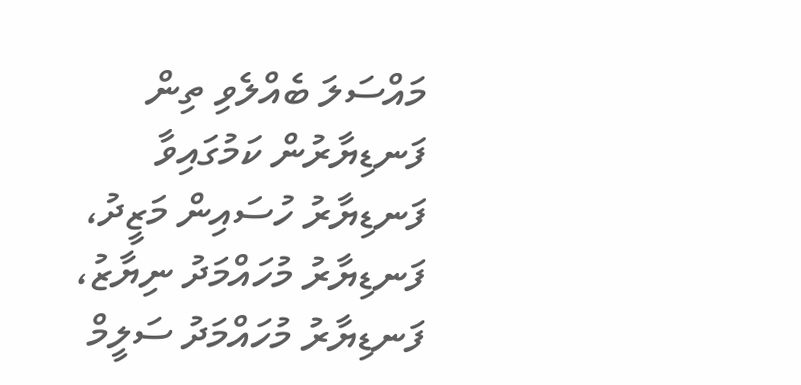މައްސަލަ ބެއްލެވި ތިން ފަނޑިޔާރުން ކަމުގައިވާ  ފަނޑިޔާރު ހުސައިން މަޒީދު، ފަނޑިޔާރު މުހައްމަދު ނިޔާޒު، ފަނޑިޔާރު މުހައްމަދު ސަލީމް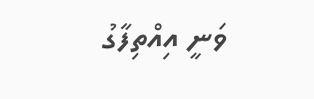ވަނީ އިއްތިފާގު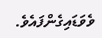ވެވަޑައިގެންފައެވެ.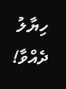ހިޔާލު ދެއްވާ!